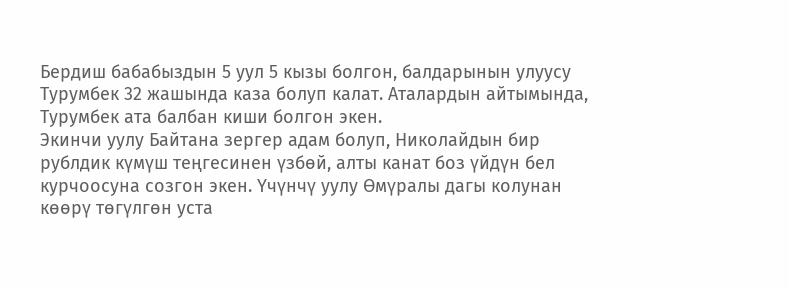Бердиш бабабыздын 5 уул 5 кызы болгон, балдарынын улуусу Турумбек 32 жашында каза болуп калат. Аталардын айтымында, Турумбек ата балбан киши болгон экен.
Экинчи уулу Байтана зергер адам болуп, Николайдын бир рублдик күмүш теңгесинен үзбөй, алты канат боз үйдүн бел курчоосуна созгон экен. Үчүнчү уулу Өмүралы дагы колунан көөрү төгүлгөн уста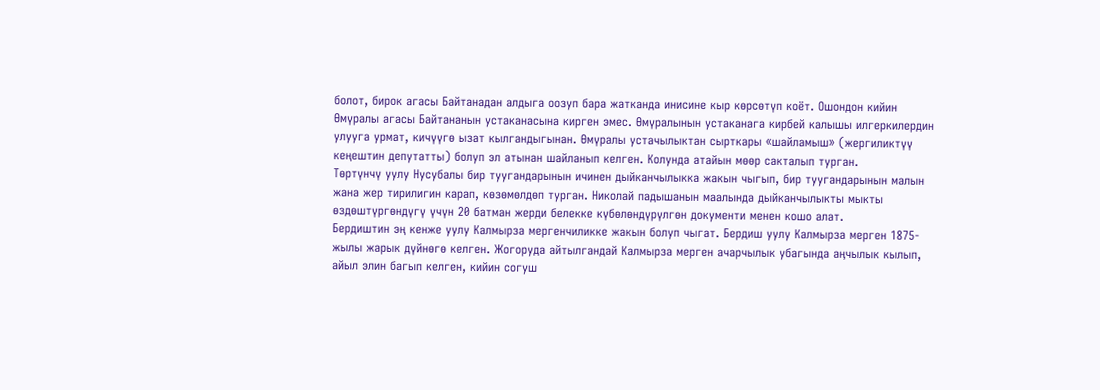болот, бирок агасы Байтанадан алдыга оозуп бара жатканда инисине кыр көрсөтүп коёт. Ошондон кийин Өмүралы агасы Байтананын устаканасына кирген эмес. Өмүралынын устаканага кирбей калышы илгеркилердин улууга урмат, кичүүгө ызат кылгандыгынан. Өмүралы устачылыктан сырткары «шайламыш» (жергиликтүү кеңештин депутатты) болуп эл атынан шайланып келген. Колунда атайын мөөр сакталып турган.
Төртүнчү уулу Нусубалы бир туугандарынын ичинен дыйканчылыкка жакын чыгып, бир туугандарынын малын жана жер тирилигин карап, көзөмөлдөп турган. Николай падышанын маалында дыйканчылыкты мыкты өздөштүргөндүгү үчүн 20 батман жерди белекке күбөлөндүрүлгөн документи менен кошо алат.
Бердиштин эң кенже уулу Калмырза мергенчиликке жакын болуп чыгат. Бердиш уулу Калмырза мерген 1875-жылы жарык дүйнөгө келген. Жогоруда айтылгандай Калмырза мерген ачарчылык убагында аӊчылык кылып, айыл элин багып келген, кийин согуш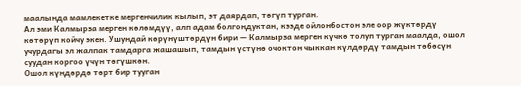маалында мамлекетке мергенчилик кылып, эт даярдап, төгүп турган.
Ал эми Калмырза мерген көлөмдүү, алп адам болгондуктан, кээде ойлонбостон эле оор жүктөрдү көтөрүп койчу экен. Ушундай көрүнүштөрдүн бири — Калмырза мерген күчкө толуп турган маалда, ошол учурдагы эл жалпак тамдарга жашашып, тамдын үстүнө очоктон чыккан күлдөрдү тамдын төбөсүн суудан коргоо үчүн төгүшкөн.
Ошол күндөрдө төрт бир тууган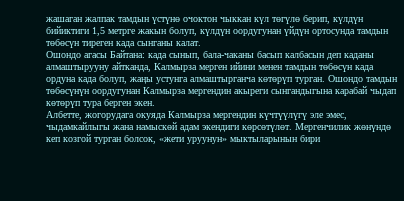жашаган жалпак тамдын үстүнө очоктон чыккан күл төгүлө берип, күлдүн бийиктиги 1,5 метрге жакын болуп, күлдүн оордугунан үйдүн ортосунда тамдын төбөсүн тиреген када сынганы калат.
Ошондо агасы Байтана: када сынып, бала-чаканы басып калбасын деп каданы алмаштырууну айтканда, Калмырза мерген ийини менен тамдын төбөсүн када ордуна када болуп, жаӊы устунга алмаштырганча көтөрүп турган. Ошондо тамдын төбөсүнүн оордугунан Калмырза мергендин акыреги сынгандыгына карабай чыдап көтөрүп тура берген экен.
Албетте, жогорудага окуяда Калмырза мергендин күчтүүлүгү эле эмес, чыдамкайлыгы жана намыскөй адам экендиги көрсөтүлөт. Мергенчилик жөнүндө кеп козгой турган болсок, «жети уруунун» мыктыларынын бири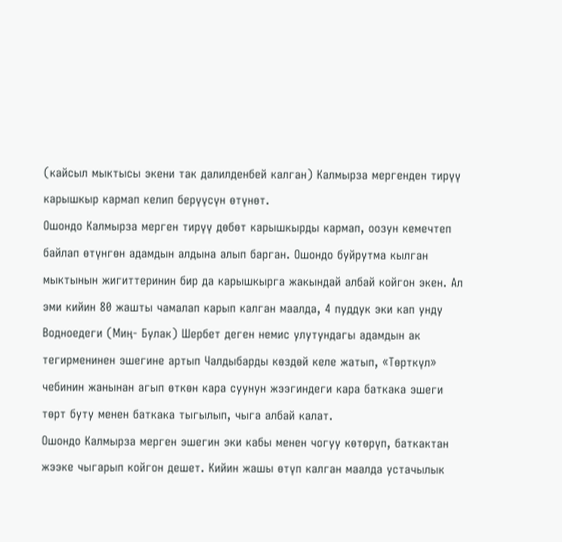(кайсыл мыктысы экени так далилденбей калган) Калмырза мергенден тирүү карышкыр кармап келип берүүсүн өтүнөт.
Ошондо Калмырза мерген тирүү дөбөт карышкырды кармап, оозун кемечтеп байлап өтүнгөн адамдын алдына алып барган. Ошондо буйрутма кылган мыктынын жигиттеринин бир да карышкырга жакындай албай койгон экен. Ал эми кийин 80 жашты чамалап карып калган маалда, 4 пуддук эки кап унду Водноедеги (Миӊ- Булак) Шербет деген немис улутундагы адамдын ак тегирменинен эшегине артып Чалдыбарды көздөй келе жатып, «Төрткүл» чебинин жанынан агып өткөн кара суунун жээгиндеги кара баткака эшеги төрт буту менен баткака тыгылып, чыга албай калат.
Ошондо Калмырза мерген эшегин эки кабы менен чогуу көтөрүп, баткактан жээке чыгарып койгон дешет. Кийин жашы өтүп калган маалда устачылык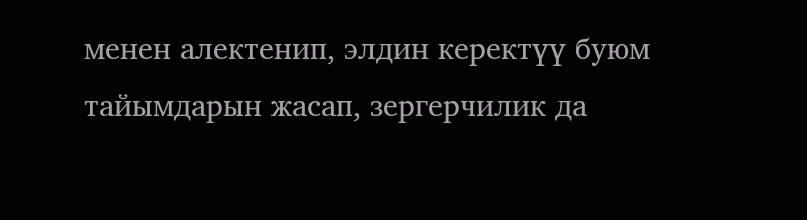менен алектенип, элдин керектүү буюм тайымдарын жасап, зергерчилик да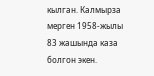кылган. Калмырза мерген 1958-жылы 83 жашында каза болгон экен.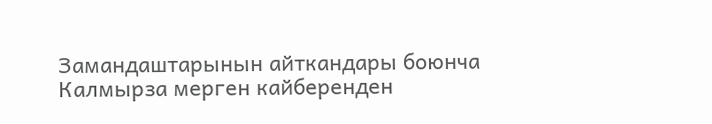Замандаштарынын айткандары боюнча Калмырза мерген кайберенден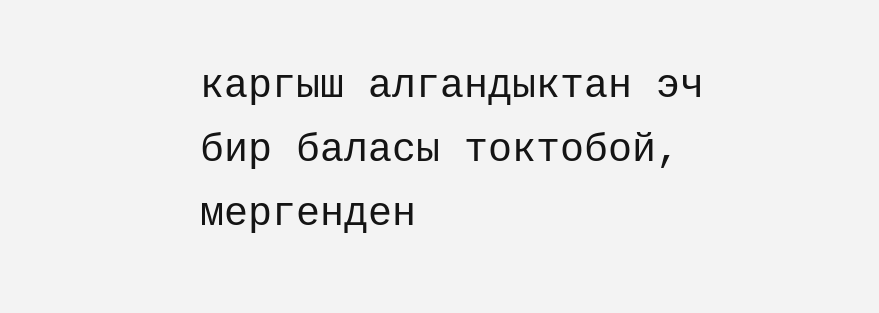каргыш алгандыктан эч бир баласы токтобой, мергенден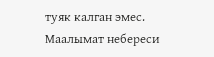туяк калган эмес.
Маалымат небереси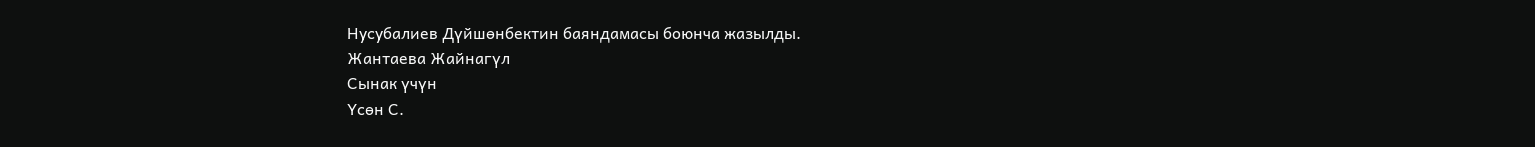Нусубалиев Дүйшөнбектин баяндамасы боюнча жазылды.
Жантаева Жайнагүл
Сынак үчүн
Үсөн С.